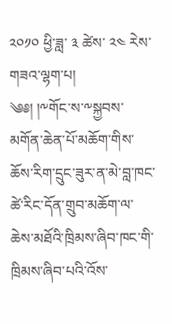༢༠༡༠ ཕྱི་ཟླ་ ༣ ཚེས་ ༢༤ རེས་གཟའ་ལྷག་པ།
༄༅། །༸གོང་ས་༸སྐྱབས་མགོན་ཆེན་པོ་མཆོག་གིས་ཆོས་རིག་དྲུང་ཟུར་ན་མེ་བླ་ཁང་ཚེ་རིང་དོན་གྲུབ་མཆོག་ལ་ཆེས་མཐོའི་ཁྲིམས་ཞིབ་ཁང་གི་ཁྲིམས་ཞིབ་པའི་འོས་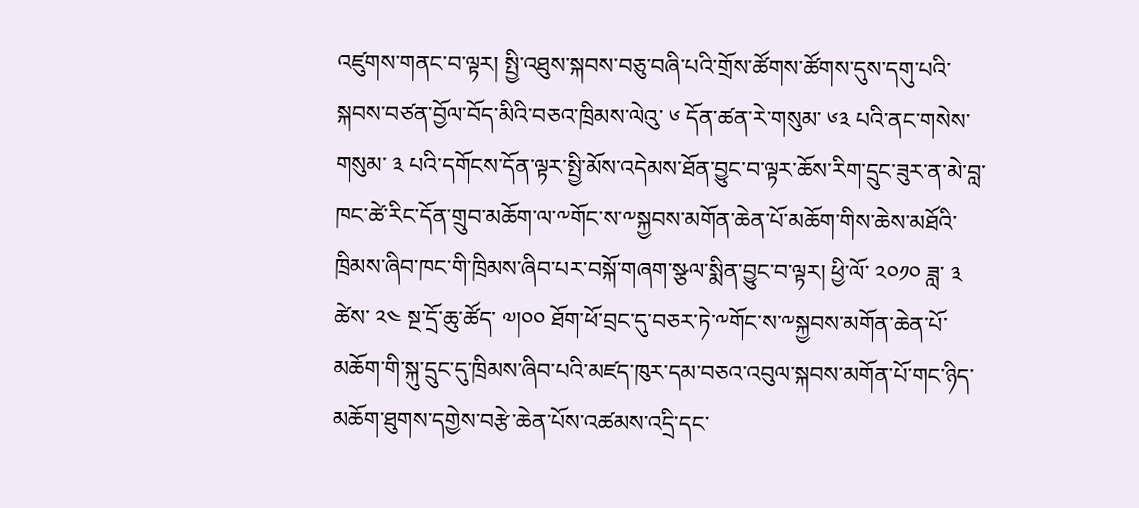འཛུགས་གནང་བ་ལྟར། སྤྱི་འཐུས་སྐབས་བཅུ་བཞི་པའི་གྲོས་ཚོགས་ཚོགས་དུས་དགུ་པའི་སྐབས་བཙན་བྱོལ་བོད་མིའི་བཅའ་ཁྲིམས་ལེའུ་ ༦ དོན་ཚན་རེ་གསུམ་ ༦༣ པའི་ནང་གསེས་གསུམ་ ༣ པའི་དགོངས་དོན་ལྟར་སྤྱི་མོས་འདེམས་ཐོན་བྱུང་བ་ལྟར་ཆོས་རིག་དྲུང་ཟུར་ན་མེ་བླ་ཁང་ཚེ་རིང་དོན་གྲུབ་མཆོག་ལ་༸གོང་ས་༸སྐྱབས་མགོན་ཆེན་པོ་མཆོག་གིས་ཆེས་མཐོའི་ཁྲིམས་ཞིབ་ཁང་གི་ཁྲིམས་ཞིབ་པར་བསྐོ་གཞག་སྩལ་སྨིན་བྱུང་བ་ལྟར། ཕྱི་ལོ་ ༢༠༡༠ ཟླ་ ༣ ཚེས་ ༢༤ སྔ་དྲོ་ཆུ་ཚོད་ ༧།༠༠ ཐོག་ཕོ་བྲང་དུ་བཅར་ཏེ་༸གོང་ས་༸སྐྱབས་མགོན་ཆེན་པོ་མཆོག་གི་སྐུ་དྲུང་དུ་ཁྲིམས་ཞིབ་པའི་མཛད་ཁུར་དམ་བཅའ་འབུལ་སྐབས་མགོན་པོ་གང་ཉིད་མཆོག་ཐུགས་དགྱེས་བརྩེ་ཆེན་པོས་འཚམས་འདྲི་དང་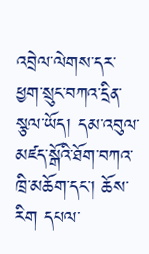འབྲེལ་ལེགས་དར་ཕྱག་སྲུང་བཀའ་དྲིན་སྩལ་ཡོད། དམ་འབུལ་མཛད་སྒོའི་ཐོག་བཀའ་ཁྲི་མཆོག་དང་། ཆོས་རིག དཔལ་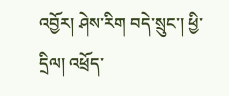འབྱོར། ཤེས་རིག བདེ་སྲུང་། ཕྱི་དྲིལ། འཕྲོད་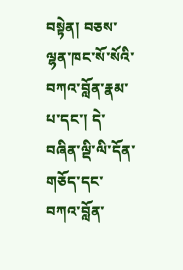བསྟེན། བཅས་ལྷན་ཁང་སོ་སོའི་བཀའ་བློན་རྣམ་པ་དང་། དེ་བཞིན་ལྡི་ལི་དོན་གཅོད་དང་བཀའ་བློན་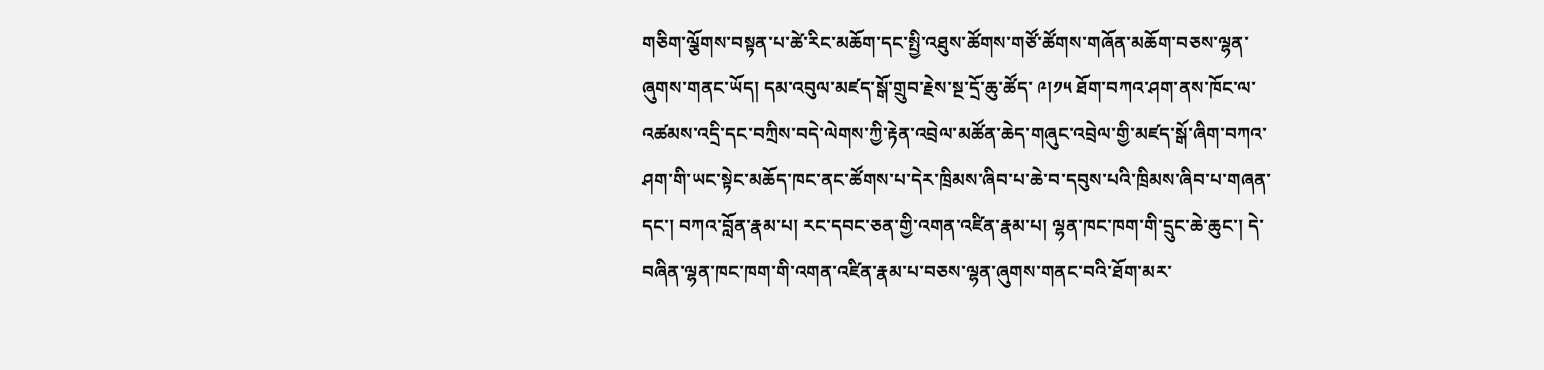གཅིག་ལྕོགས་བསྟན་པ་ཚེ་རིང་མཆོག་དང་སྤྱི་འཐུས་ཚོགས་གཙོ་ཚོགས་གཞོན་མཆོག་བཅས་ལྷན་ཞུགས་གནང་ཡོད། དམ་འབུལ་མཛད་སྒོ་གྲུབ་རྗེས་སྔ་དྲོ་ཆུ་ཚོད་ ༩།༡༥ ཐོག་བཀའ་ཤག་ནས་ཁོང་ལ་འཚམས་འདྲི་དང་བཀྲིས་བདེ་ལེགས་ཀྱི་རྟེན་འབྲེལ་མཚོན་ཆེད་གཞུང་འབྲེལ་གྱི་མཛད་སྒོ་ཞིག་བཀའ་ཤག་གི་ཡང་སྟེང་མཆོད་ཁང་ནང་ཚོགས་པ་དེར་ཁྲིམས་ཞིབ་པ་ཆེ་བ་དབུས་པའི་ཁྲིམས་ཞིབ་པ་གཞན་དང་། བཀའ་བློན་རྣམ་པ། རང་དབང་ཅན་གྱི་འགན་འཛིན་རྣམ་པ། ལྷན་ཁང་ཁག་གི་དྲུང་ཆེ་ཆུང་། དེ་བཞིན་ལྷན་ཁང་ཁག་གི་འགན་འཛིན་རྣམ་པ་བཅས་ལྷན་ཞུགས་གནང་བའི་ཐོག་མར་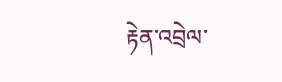རྟེན་འབྲེལ་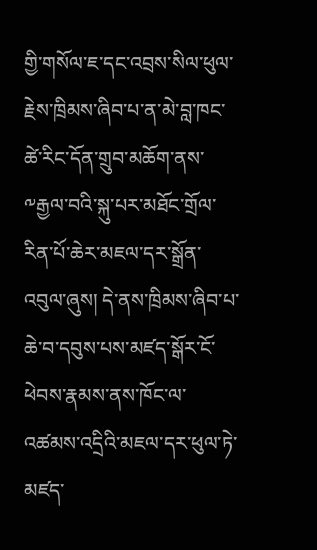གྱི་གསོལ་ཇ་དང་འབྲས་སིལ་ཕུལ་རྗེས་ཁྲིམས་ཞིབ་པ་ན་མེ་བླ་ཁང་ཚེ་རིང་དོན་གྲུབ་མཆོག་ནས་༸རྒྱལ་བའི་སྐུ་པར་མཐོང་གྲོལ་རིན་པོ་ཆེར་མཇལ་དར་སྒྲོན་འབུལ་ཞུས། དེ་ནས་ཁྲིམས་ཞིབ་པ་ཆེ་བ་དབུས་པས་མཛད་སྒོར་ངོ་ཕེབས་རྣམས་ནས་ཁོང་ལ་འཚམས་འདྲིའི་མཇལ་དར་ཕུལ་ཏེ་མཛད་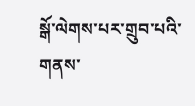སྒོ་ལེགས་པར་གྲུབ་པའི་གནས་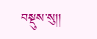བསྡུས་སུ།།